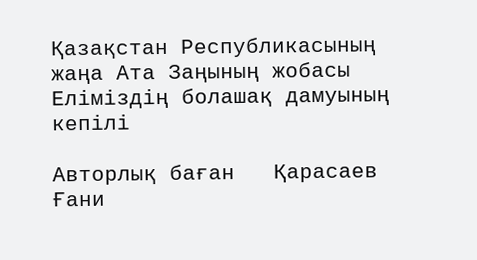Қазақстан Республикасының жаңа Ата Заңының жобасы Еліміздің болашақ дамуының кепілі

Авторлық баған   Қарасаев Ғани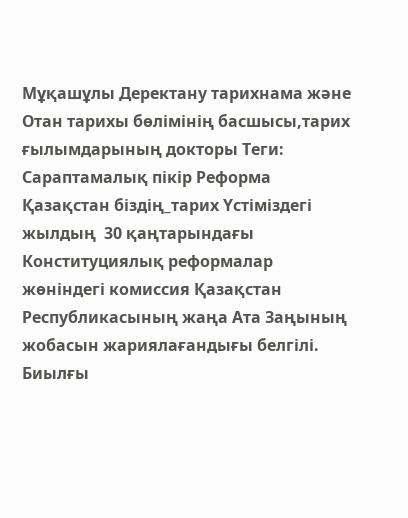Мұқашұлы Деректану тарихнама және Отан тарихы бөлімінің басшысы,тарих ғылымдарының докторы Теги: Сараптамалық пікір Реформа Қазақстан біздің_тарих Үстіміздегі  жылдың  30 қаңтарындағы Конституциялық реформалар жөніндегі комиссия Қазақстан Республикасының жаңа Ата Заңының жобасын жариялағандығы белгілі. Биылғы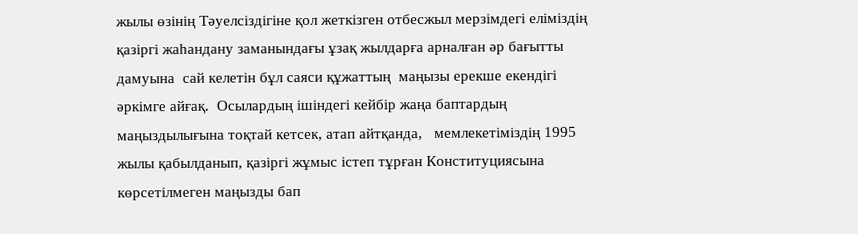жылы өзінің Тәуелсіздігіне қол жеткізген отбесжыл мерзімдегі еліміздің  қазіргі жаһандану заманындағы ұзақ жылдарға арналған әр бағытты дамуына  сай келетін бұл саяси құжаттың  маңызы ерекше екендігі әркімге айғақ.  Осылардың ішіндегі кейбір жаңа баптардың маңыздылығына тоқтай кетсек, атап айтқанда,   мемлекетіміздің 1995 жылы қабылданып, қазіргі жұмыс істеп тұрған Конституциясына көрсетілмеген маңызды бап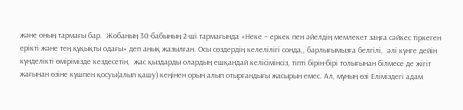және оның тармағы бар.  Жобаның 30-бабының 2-ші тармағында «Неке – еркек пен әйелдің мемлекет заңға сәйкес тіркеген ерікті және тең құқықты одағы» деп анық жазылған. Осы сөздердің келелілігі сонда,, барлығымызға белгілі,  әлі күнге дейін күнделікті өмірімізде кездесетін,  жас қыздарды олардың ешқандай келісімінсіз, тіпті бірін-бірі толығынан білмесе де жігіт жағынан өзіне күшпен қосуы(алып қашу) кеңінен орын алып отырғандығы жасырын емес. Ал, мұның өзі Еліміздегі адам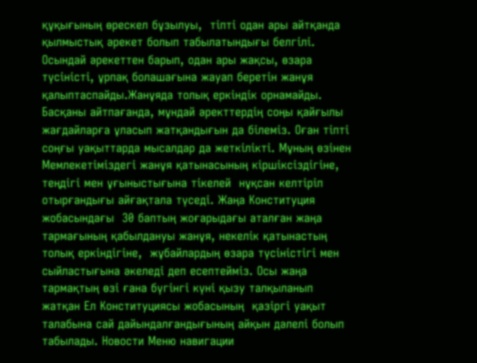құқығының өрескел бұзылуы,  тіпті одан ары айтқанда қылмыстық әрекет болып табылатындығы белгілі. Осындай әрекеттен барып, одан ары жақсы, өзара түсіністі, ұрпақ болашағына жауап беретін жанұя қалыптаспайды.Жанұяда толық еркіндік орнамайды. Басқаны айтпағанда, мұндай әректтердің соңы қайғылы жағдайларға ұласып жатқандығын да білеміз. Оған тіпті соңғы уақыттарда мысалдар да жеткілікті. Мұның өзінен   Мемлекетіміздегі жанұя қатынасының кіршіксіздігіне, теңдігі мен ұғыныстығына тікелей  нұқсан келтіріп отырғандығы айғақтала түседі. Жаңа Конституция жобасындағы  30 баптың жоғарыдағы аталған жаңа тармағының қабылдануы жанұя, некелік қатынастың толық еркіндігіне,  жұбайлардың өзара түсіністігі мен сыйластығына әкеледі деп есептейміз. Осы жаңа тармақтың өзі ғана бүгінгі күні қызу талқыланып жатқан Ел Конституциясы жобасының  қазіргі уақыт талабына сай дайындалғандығының айқын дәлелі болып табылады. Новости Меню навигации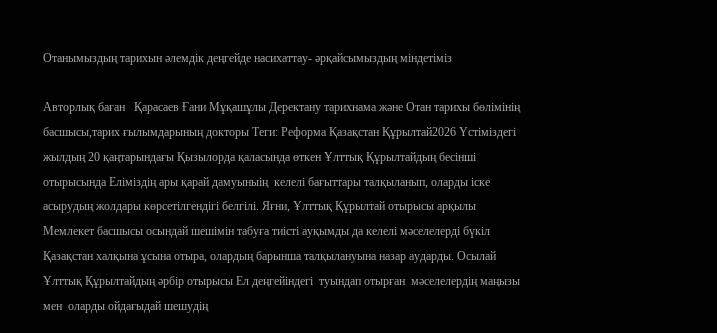Отанымыздың тарихын әлемдік деңгейде насихаттау- әрқайсымыздың міндетіміз

Авторлық баған   Қарасаев Ғани Мұқашұлы Деректану тарихнама және Отан тарихы бөлімінің басшысы,тарих ғылымдарының докторы Теги: Реформа Қазақстан Құрылтай2026 Үстіміздегі жылдың 20 қаңтарындағы Қызылорда қаласында өткен Ұлттық Құрылтайдың бесінші отырысында Еліміздің ары қарай дамуыныің  келелі бағыттары талқыланып, оларды іске асырудың жолдары көрсетілгендігі белгілі. Яғни, Ұлттық Құрылтай отырысы арқылы Мемлекет басшысы осындай шешімін табуға тиісті ауқымды да келелі мәселелерді бүкіл Қазақстан халқына ұсына отыра, олардың барынша талқылануына назар аударды. Осылай Ұлттық Құрылтайдың әрбір отырысы Ел деңгейіндегі  туындап отырған  мәселелердің маңызы мен  оларды ойдағыдай шешудің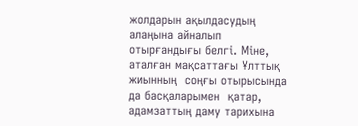жолдарын ақылдасудың  алаңына айналып отырғандығы белгі. Міне, аталған мақсаттағы Ұлттық жиынның  соңғы отырысында да басқаларымен  қатар, адамзаттың даму тарихына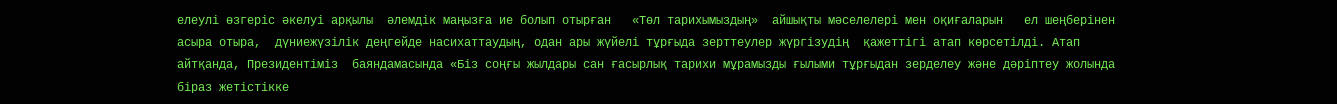елеулі өзгеріс әкелуі арқылы  әлемдік маңызға ие болып отырған   «Төл тарихымыздың»  айшықты мәселелері мен оқиғаларын   ел шеңберінен асыра отыра,  дүниежүзілік деңгейде насихаттаудың, одан ары жүйелі тұрғыда зерттеулер жүргізудің  қажеттігі атап көрсетілді. Атап айтқанда, Президентіміз  баяндамасында «Біз соңғы жылдары сан ғасырлық тарихи мұрамызды ғылыми тұрғыдан зерделеу және дәріптеу жолында біраз жетістікке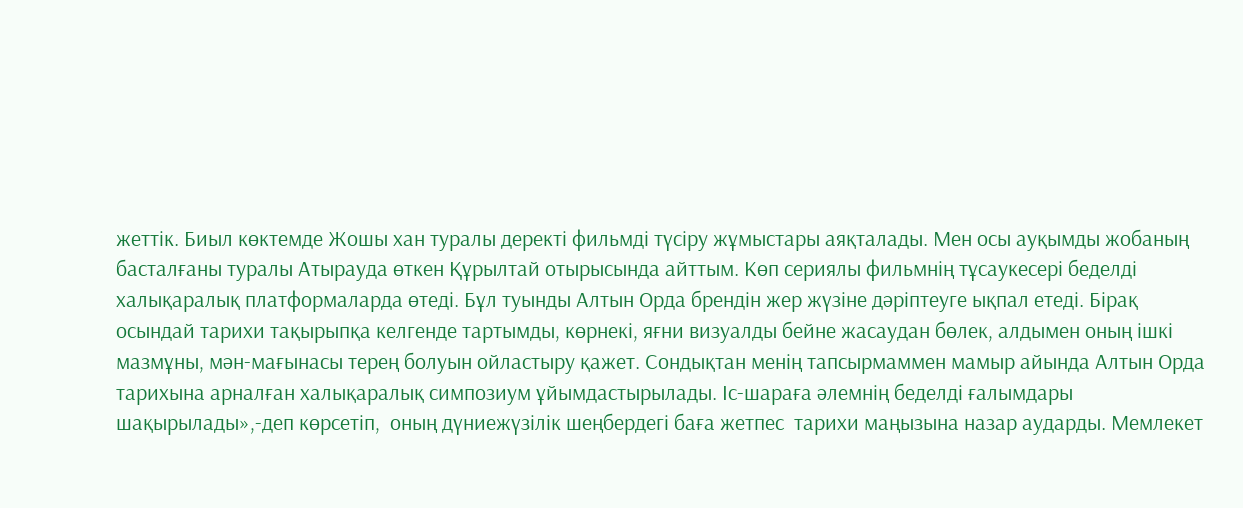жеттік. Биыл көктемде Жошы хан туралы деректі фильмді түсіру жұмыстары аяқталады. Мен осы ауқымды жобаның басталғаны туралы Атырауда өткен Құрылтай отырысында айттым. Көп сериялы фильмнің тұсаукесері беделді халықаралық платформаларда өтеді. Бұл туынды Алтын Орда брендін жер жүзіне дәріптеуге ықпал етеді. Бірақ осындай тарихи тақырыпқа келгенде тартымды, көрнекі, яғни визуалды бейне жасаудан бөлек, алдымен оның ішкі мазмұны, мән-мағынасы терең болуын ойластыру қажет. Сондықтан менің тапсырмаммен мамыр айында Алтын Орда тарихына арналған халықаралық симпозиум ұйымдастырылады. Іс-шараға әлемнің беделді ғалымдары шақырылады»,-деп көрсетіп,  оның дүниежүзілік шеңбердегі баға жетпес  тарихи маңызына назар аударды. Мемлекет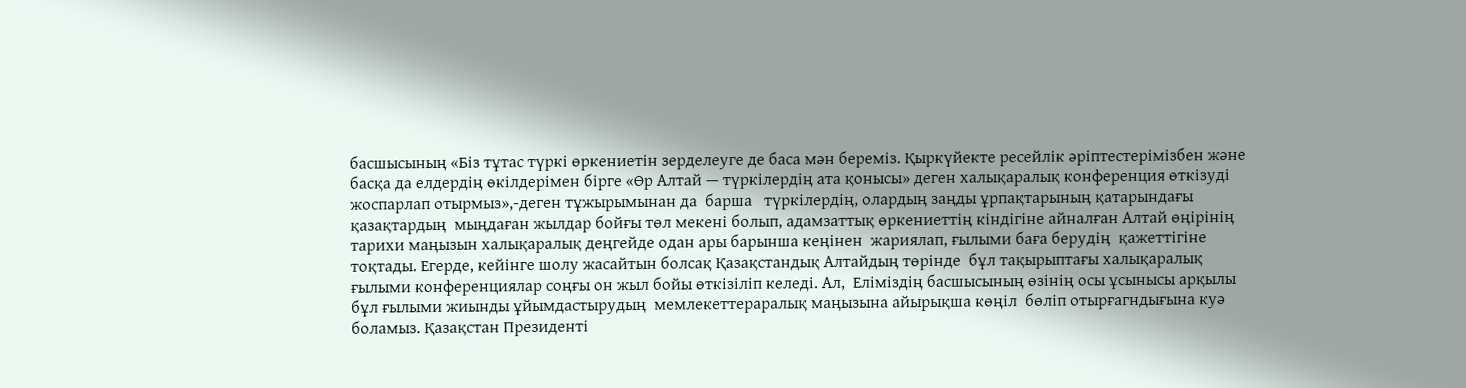басшысының «Біз тұтас түркі өркениетін зерделеуге де баса мән береміз. Қыркүйекте ресейлік әріптестерімізбен және басқа да елдердің өкілдерімен бірге «Өр Алтай — түркілердің ата қонысы» деген халықаралық конференция өткізуді жоспарлап отырмыз»,-деген тұжырымынан да  барша   түркілердің, олардың заңды ұрпақтарының қатарындағы қазақтардың  мыңдаған жылдар бойғы төл мекені болып, адамзаттық өркениеттің кіндігіне айналған Алтай өңірінің тарихи маңызын халықаралық деңгейде одан ары барынша кеңінен  жариялап, ғылыми баға берудің  қажеттігіне тоқтады. Егерде, кейінге шолу жасайтын болсақ Қазақстандық Алтайдың төрінде  бұл тақырыптағы халықаралық ғылыми конференциялар соңғы он жыл бойы өткізіліп келеді. Ал,  Еліміздің басшысының өзінің осы ұсынысы арқылы  бұл ғылыми жиынды ұйымдастырудың  мемлекеттераралық маңызына айырықша көңіл  бөліп отырғагндығына куә боламыз. Қазақстан Президенті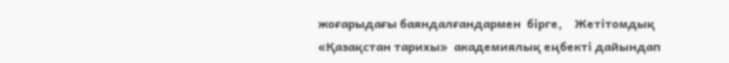жоғарыдағы баяндалғандармен  бірге,    Жетітомдық  «Қазақстан тарихы»  академиялық еңбекті дайындап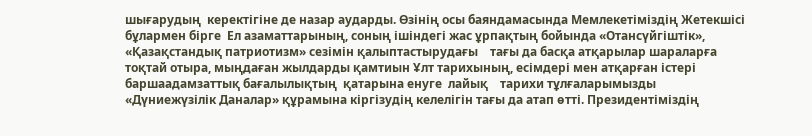шығарудың  керектігіне де назар аударды. Өзінің осы баяндамасында Мемлекетіміздің Жетекшісі бұлармен бірге  Ел азаматтарының, соның ішіндегі жас ұрпақтың бойында «Отансүйгіштік», «Қазақстандық патриотизм» сезімін қалыптастырудағы    тағы да басқа атқарылар шараларға тоқтай отыра, мыңдаған жылдарды қамтиын Ұлт тарихының, есімдері мен атқарған істері баршаадамзаттық бағалылықтың  қатарына енуге  лайық    тарихи тұлғаларымызды   «Дүниежүзілік Даналар» құрамына кіргізудің келелігін тағы да атап өтті. Президентіміздің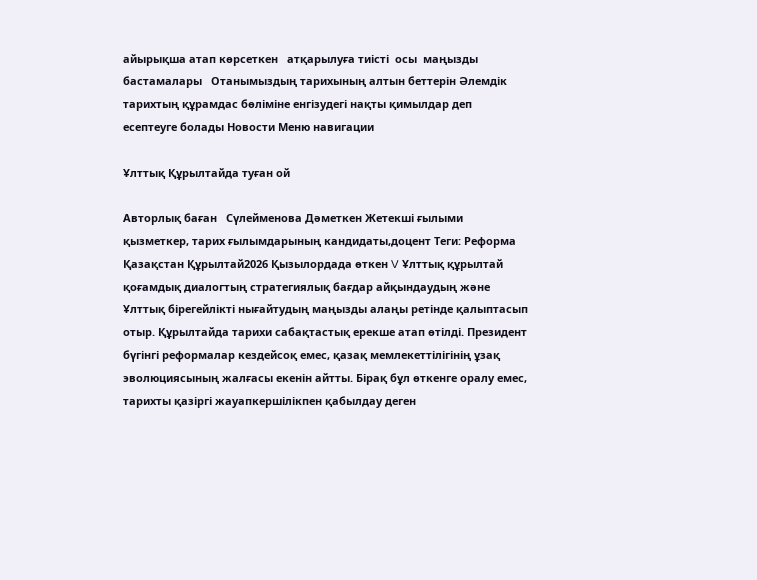айырықша атап көрсеткен   атқарылуға тиісті  осы  маңызды бастамалары   Отанымыздың тарихының алтын беттерін Әлемдік тарихтың құрамдас бөліміне енгізудегі нақты қимылдар деп есептеуге болады Новости Меню навигации

Ұлттық Құрылтайда туған ой

Авторлық баған   Сүлейменова Дәметкен Жетекші ғылыми қызметкер, тарих ғылымдарының кандидаты,доцент Теги: Реформа Қазақстан Құрылтай2026 Қызылордада өткен V Ұлттық құрылтай қоғамдық диалогтың стратегиялық бағдар айқындаудың және Ұлттық бірегейлікті нығайтудың маңызды алаңы ретінде қалыптасып отыр. Құрылтайда тарихи сабақтастық ерекше атап өтілді. Президент бүгінгі реформалар кездейсоқ емес, қазақ мемлекеттілігінің ұзақ эволюциясының жалғасы екенін айтты. Бірақ бұл өткенге оралу емес, тарихты қазіргі жауапкершілікпен қабылдау деген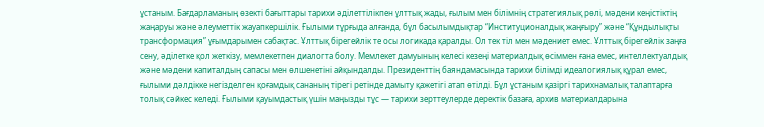ұстаным. Бағдарламаның өзекті бағыттары тарихи әділеттілікпен ұлттық жады, ғылым мен білімнің стратегиялық рөлі, мәдени кеңістіктің жаңаруы және әлеуметтік жауапкершілік. Ғылыми тұрғыда алғанда, бұл басылымдықтар “Институционалдық жаңғыру” және “Құндылықты трансформация” ұғымдарымен сабақтас. Ұлттық бірегейлік те осы логикада қаралды. Ол тек тіл мен мәдениет емес. Ұлттық бірегейлік заңға сену, әділетке қол жеткізу, мемлекетпен диалогта болу. Мемлекет дамуының келесі кезеңі материалдық өсіммен ғана емес, интеллектуалдық және мәдени капиталдың сапасы мен өлшенетіні айқындалды. Президенттің баяндамасында тарихи білімді идеалогиялық құрал емес, ғылыми дәлдікке негізделген қоғамдық сананың тірегі ретінде дамыту қажетігі атап өтілді. Бұл ұстаным қазіргі тарихнамалық талаптарға толық сәйкес келеді. Ғылыми қауымдастық үшін маңызды тұс — тарихи зерттеулерде деректік базаға, архив материалдарына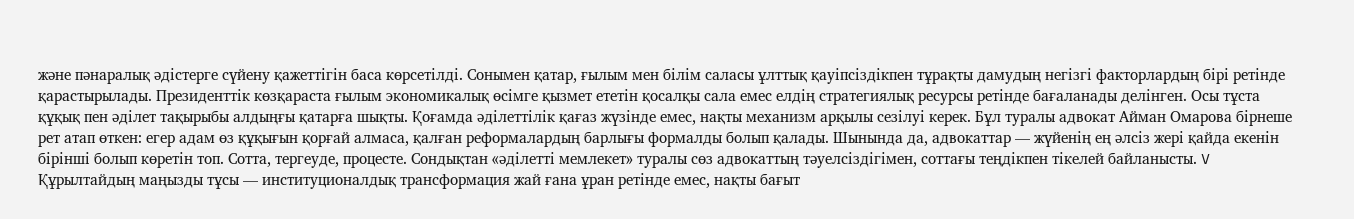және пәнаралық әдістерге сүйену қажеттігін баса көрсетілді. Сонымен қатар, ғылым мен білім саласы ұлттық қауіпсіздікпен тұрақты дамудың негізгі факторлардың бірі ретінде қарастырылады. Президенттік көзқараста ғылым экономикалық өсімге қызмет ететін қосалқы сала емес елдің стратегиялық ресурсы ретінде бағаланады делінген. Осы тұста құқық пен әділет тақырыбы алдыңғы қатарға шықты. Қоғамда әділеттілік қағаз жүзінде емес, нақты механизм арқылы сезілуі керек. Бұл туралы адвокат Айман Омарова бірнеше рет атап өткен: егер адам өз құқығын қорғай алмаса, қалған реформалардың барлығы формалды болып қалады. Шынында да, адвокаттар — жүйенің ең әлсіз жері қайда екенін бірінші болып көретін топ. Сотта, тергеуде, процесте. Сондықтан «әділетті мемлекет» туралы сөз адвокаттың тәуелсіздігімен, соттағы теңдікпен тікелей байланысты. V Құрылтайдың маңызды тұсы — институционалдық трансформация жай ғана ұран ретінде емес, нақты бағыт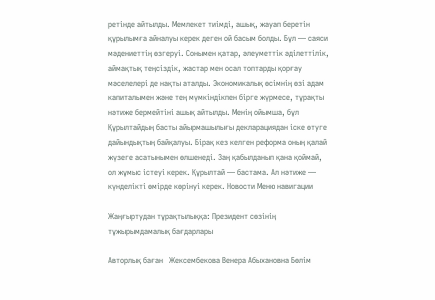ретінде айтылды. Мемлекет тиімді, ашық, жауап беретін құрылымға айналуы керек деген ой басым болды. Бұл — саяси мәдениеттің өзгеруі. Сонымен қатар, әлеуметтік әділеттілік, аймақтық теңсіздік, жастар мен осал топтарды қорғау мәселелері де нақты аталды. Экономикалық өсімнің өзі адам капиталымен және тең мүмкіндікпен бірге жүрмесе, тұрақты нәтиже бермейтіні ашық айтылды. Менің ойымша, бұл Құрылтайдың басты айырмашылығы декларациядан іске өтуге дайындықтың байқалуы. Бірақ кез келген реформа оның қалай жүзеге асатынымен өлшенеді. Заң қабылданып қана қоймай, ол жұмыс істеуі керек. Құрылтай — бастама. Ал нәтиже — күнделікті өмірде көрінуі керек. Новости Меню навигации

Жаңғыртудан тұрақтылыққа: Президент сөзінің тұжырымдамалық бағдарлары

Авторлық баған   Жексембекова Венера Абыхановна Бөлім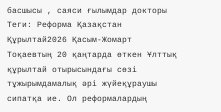басшысы , саяси ғылымдар докторы Теги: Реформа Қазақстан Құрылтай2026 Қасым-Жомарт Тоқаевтың 20 қаңтарда өткен Ұлттық құрылтай отырысындағы сөзі тұжырымдамалық әрі жүйеқұраушы сипатқа ие. Ол реформалардың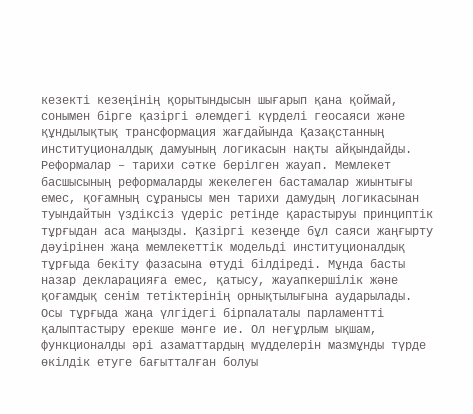кезекті кезеңінің қорытындысын шығарып қана қоймай, сонымен бірге қазіргі әлемдегі күрделі геосаяси және құндылықтық трансформация жағдайында Қазақстанның институционалдық дамуының логикасын нақты айқындайды. Реформалар – тарихи сәтке берілген жауап. Мемлекет басшысының реформаларды жекелеген бастамалар жиынтығы емес, қоғамның сұранысы мен тарихи дамудың логикасынан туындайтын үздіксіз үдеріс ретінде қарастыруы принциптік тұрғыдан аса маңызды. Қазіргі кезеңде бұл саяси жаңғырту дәуірінен жаңа мемлекеттік модельді институционалдық тұрғыда бекіту фазасына өтуді білдіреді. Мұнда басты назар декларацияға емес, қатысу, жауапкершілік және қоғамдық сенім тетіктерінің орнықтылығына аударылады. Осы тұрғыда жаңа үлгідегі бірпалаталы парламентті қалыптастыру ерекше мәнге ие. Ол неғұрлым ықшам, функционалды әрі азаматтардың мүдделерін мазмұнды түрде өкілдік етуге бағытталған болуы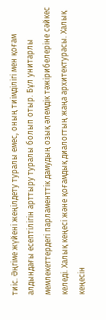тиіс. Әңгіме жүйені жеңілдету туралы емес, оның тиімділігі мен қоғам алдындағы есептілігін арттыру туралы болып отыр. Бұл унитарлы мемлекеттердегі парламенттік дамудың озық әлемдік тәжірибелеріне сәйкес келеді. Халық кеңесі және қоғамдық диалогтың жаңа архитектурасы. Халық кеңесін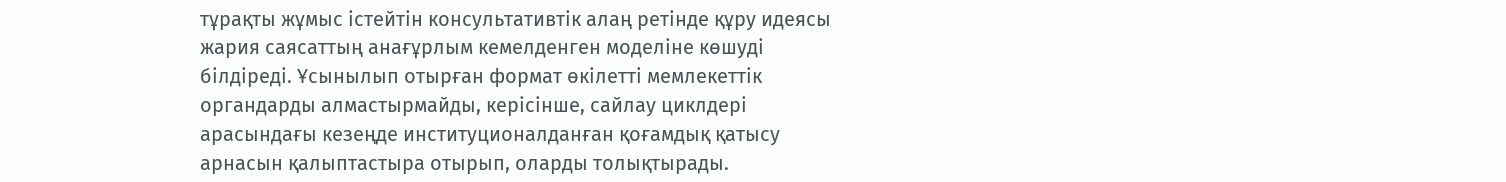тұрақты жұмыс істейтін консультативтік алаң ретінде құру идеясы жария саясаттың анағұрлым кемелденген моделіне көшуді білдіреді. Ұсынылып отырған формат өкілетті мемлекеттік органдарды алмастырмайды, керісінше, сайлау циклдері арасындағы кезеңде институционалданған қоғамдық қатысу арнасын қалыптастыра отырып, оларды толықтырады.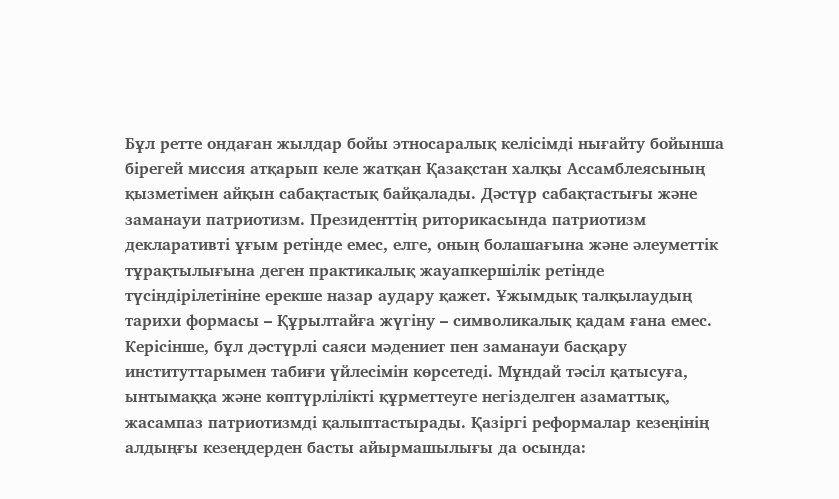Бұл ретте ондаған жылдар бойы этносаралық келісімді нығайту бойынша бірегей миссия атқарып келе жатқан Қазақстан халқы Ассамблеясының қызметімен айқын сабақтастық байқалады. Дәстүр сабақтастығы және заманауи патриотизм. Президенттің риторикасында патриотизм декларативті ұғым ретінде емес, елге, оның болашағына және әлеуметтік тұрақтылығына деген практикалық жауапкершілік ретінде түсіндірілетініне ерекше назар аудару қажет. Ұжымдық талқылаудың тарихи формасы – Құрылтайға жүгіну – символикалық қадам ғана емес. Керісінше, бұл дәстүрлі саяси мәдениет пен заманауи басқару институттарымен табиғи үйлесімін көрсетеді. Мұндай тәсіл қатысуға, ынтымаққа және көптүрлілікті құрметтеуге негізделген азаматтық, жасампаз патриотизмді қалыптастырады. Қазіргі реформалар кезеңінің алдыңғы кезеңдерден басты айырмашылығы да осында: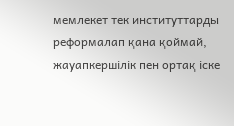мемлекет тек институттарды реформалап қана қоймай, жауапкершілік пен ортақ іске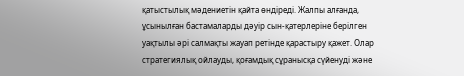қатыстылық мәдениетін қайта өндіреді. Жалпы алғанда, ұсынылған бастамаларды дәуір сын-қатерлеріне берілген уақтылы әрі салмақты жауап ретінде қарастыру қажет. Олар стратегиялық ойлауды, қоғамдық сұранысқа сүйенуді және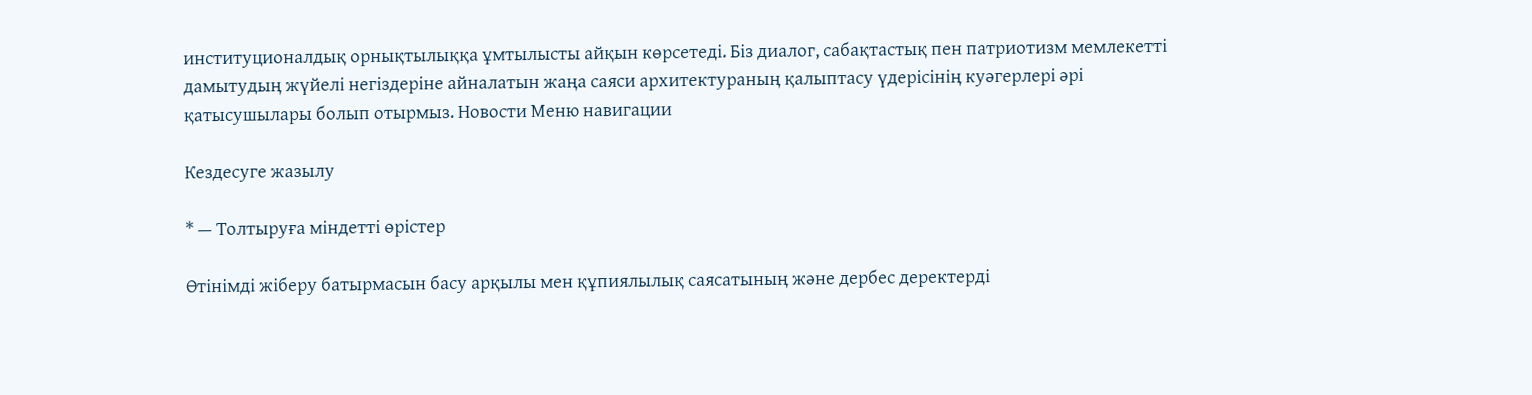институционалдық орнықтылыққа ұмтылысты айқын көрсетеді. Біз диалог, сабақтастық пен патриотизм мемлекетті дамытудың жүйелі негіздеріне айналатын жаңа саяси архитектураның қалыптасу үдерісінің куәгерлері әрі қатысушылары болып отырмыз. Новости Меню навигации

Кездесуге жазылу

* — Толтыруға міндетті өрістер

Өтінімді жіберу батырмасын басу арқылы мен құпиялылық саясатының және дербес деректерді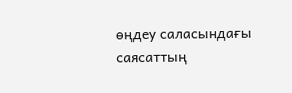өңдеу саласындағы саясаттың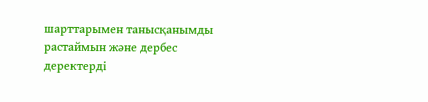шарттарымен танысқанымды растаймын және дербес деректерді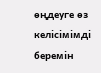өңдеуге өз келісімімді беремін